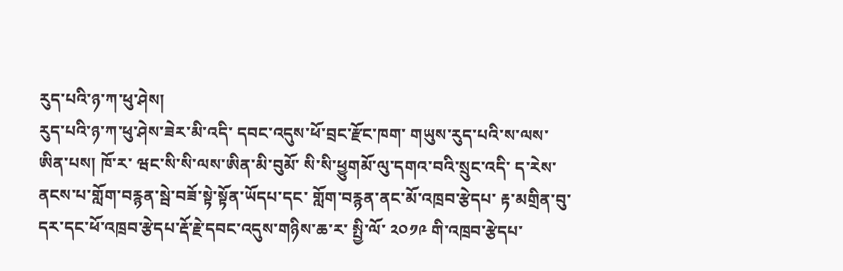རུད་པའི་ཉ་ཀ་ཕུ་ཤེས།
རུད་པའི་ཉ་ཀ་ཕུ་ཤེས་ཟེར་མི་འདི་ དབང་འདུས་ཕོ་བྲང་རྫོང་ཁག་ གཡུས་རུད་པའི་ས་ལས་ཨིན་པས། ཁོ་ར་ ཝང་སི་སི་ལས་ཨིན་མི་བུམོ་ སི་སི་ཕྱུགམོ་ལུ་དགའ་བའི་སྲུང་འདི་ ད་རེས་ནངས་པ་གློག་བརྙན་སྦེ་བཟོ་སྟེ་སྟོན་ཡོདཔ་དང་ གློག་བརྙན་ནང་མོ་འཁྲབ་རྩེདཔ་ རྟ་མགྲིན་བུ་དར་དང་ཕོ་འཁྲབ་རྩེདཔ་རྡོ་རྗེ་དབང་འདུས་གཉིས་ཆ་ར་ སྤྱི་ལོ་ ༢༠༡༩ གི་འཁྲབ་རྩེདཔ་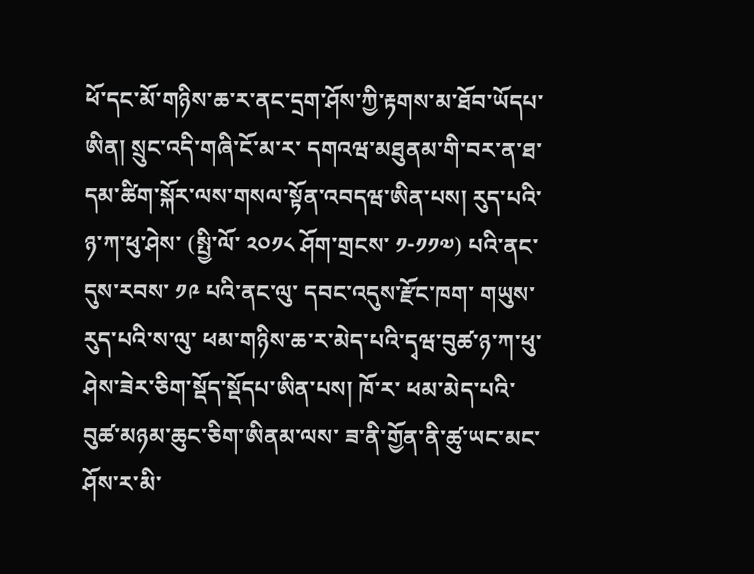ཕོ་དང་མོ་གཉིས་ཆ་ར་ནང་དྲག་ཤོས་ཀྱི་རྟགས་མ་ཐོབ་ཡོདཔ་ཨིན། སྲུང་འདི་གཞི་ངོ་མ་ར་ དགའཝ་མཐུནམ་གི་བར་ན་ཐ་དམ་ཚིག་སྐོར་ལས་གསལ་སྟོན་འབདཝ་ཨིན་པས། རུད་པའི་ཉ་ཀ་ཕུ་ཤེས་ (སྤྱི་ལོ་ ༢༠༡༨ ཤོག་གྲངས་ ༡-༡༡༧) པའི་ནང་ དུས་རབས་ ༡༩ པའི་ནང་ལུ་ དབང་འདུས་རྫོང་ཁག་ གཡུས་རུད་པའི་ས་ལུ་ ཕམ་གཉིས་ཆ་ར་མེད་པའི་དྭཝ་བུཚ་ཉ་ཀ་ཕུ་ཤེས་ཟེར་ཅིག་སྡོད་སྡོདཔ་ཨིན་པས། ཁོ་ར་ ཕམ་མེད་པའི་བུཚ་མཉམ་ཆུང་ཅིག་ཨིནམ་ལས་ ཟ་ནི་གྱོན་ནི་ཚུ་ཡང་མང་ཤོས་ར་མི་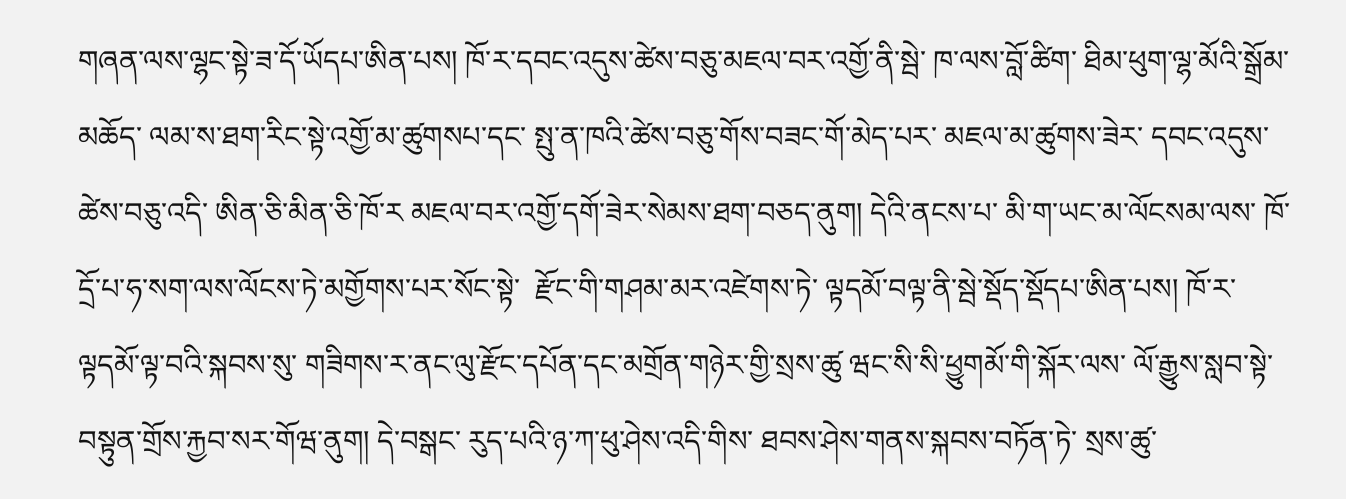གཞན་ལས་ལྷང་སྟེ་ཟ་དོ་ཡོདཔ་ཨིན་པས། ཁོ་ར་དབང་འདུས་ཚེས་བཅུ་མཇལ་བར་འགྱོ་ནི་སྦེ་ ཁ་ལས་བློ་ཚིག་ ཐིམ་ཕུག་ལྷ་མོའི་སྒྲོམ་མཆོད་ ལམ་ས་ཐག་རིང་སྟེ་འགྱོ་མ་ཚུགསཔ་དང་ སྤུ་ན་ཁའི་ཚེས་བཅུ་གོས་བཟང་གོ་མེད་པར་ མཇལ་མ་ཚུགས་ཟེར་ དབང་འདུས་ཚེས་བཅུ་འདི་ ཨིན་ཅི་མིན་ཅི་ཁོ་ར མཇལ་བར་འགྱོ་དགོ་ཟེར་སེམས་ཐག་བཅད་ནུག། དེའི་ནངས་པ་ མི་ག་ཡང་མ་ལོངསམ་ལས་ ཁོ་དྲོ་པ་ཧ་སག་ལས་ལོངས་ཏེ་མགྱོགས་པར་སོང་སྟེ་  རྫོང་གི་གཤམ་མར་འཛེགས་ཏེ་ ལྟདམོ་བལྟ་ནི་སྦེ་སྡོད་སྡོདཔ་ཨིན་པས། ཁོ་ར་ལྟདམོ་ལྟ་བའི་སྐབས་སུ་ གཟིགས་ར་ནང་ལུ་རྫོང་དཔོན་དང་མགྲོན་གཉེར་གྱི་སྲས་ཚུ ཝང་སི་སི་ཕྱུགམོ་གི་སྐོར་ལས་ ལོ་རྒྱུས་སླབ་སྟེ་བསྟུན་གྲོས་རྐྱབ་སར་གོཝ་ནུག། དེ་བསྒང་ རུད་པའི་ཉ་ཀ་ཕུ་ཤེས་འདི་གིས་ ཐབས་ཤེས་གནས་སྐབས་བཏོན་ཏེ་ སྲས་ཚུ་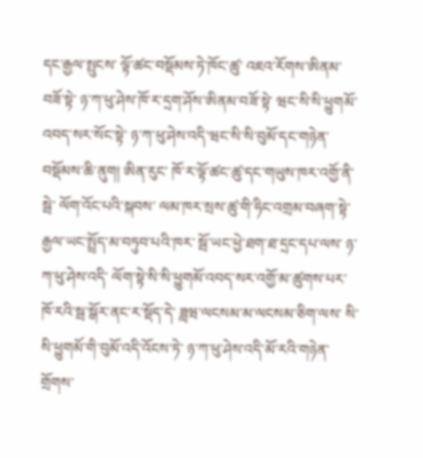དང་རྒྱལ་སྤུངས་ ལྟོ་ཚང་བསྡོམས་ཏེ་ཁོང་ཚུ་ འཇའ་རོགས་ཨིནམ་བཟོ་སྟེ་ ཉ་ཀ་ཕུ་ཤེས་ཁོ་ར་དྲག་ཤོས་ཨིནམ་བཟོ་སྟེ་ ཝང་སི་སི་ཕྱུགམོ་འབད་སར་སོང་སྟེ་ ཉ་ཀ་ཕུ་ཤེས་འདི་ཝང་སི་སི་བུམོ་དང་གཉེན་བསྡོམས་ཆི་ནུག། ཨིན་རུང་ ཁོ་ར་ལྟོ་ཚང་ཚུ་དང་གཡུས་ཁར་འགྱོ་ནི་སྦེ་ ལོག་འོང་པའི་སྐབས་ ལམ་ཁར་སྲས་ཚུ་གི་ཧིང་འགྲམ་བཞག་སྟེ་ རྒྱལ་ཡང་སྤྲོད་མ་བཏུབ་པའི་ཁར་ སྦོ་ཡང་ཕྱེ་ཐག་ཐ་དྲང་དཔ་ལས་ ཉ་ཀ་ཕུ་ཤེས་འདི་ ལོག་སྟེ་སི་སི་ཕྱུགམོ་འབད་སར་འགྱོ་མ་ཚུགས་པར་ ཁོ་རའི་སྦ་སྒོར་ནང་ར་སྡོད་དེ་ ཟླཝ་ལངསམ་མ་ལངསམ་ཅིག་ལས་ སི་སི་ཕྱུགམོ་གི་བུམོ་འདི་འོངས་ཏེ་ ཉ་ཀ་ཕུ་ཤེས་འདི་མོ་རའི་གཉེན་གྲོགས་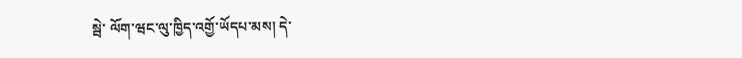སྦེ་ ལོག་ཝང་ལུ་ཁྱིད་འགྱོ་ཡོདཔ་མས། དེ་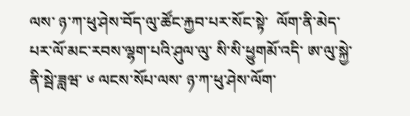ལས་ ཉ་ཀ་ཕུ་ཤེས་བོད་ལུ་ཚོང་རྐྱབ་པར་སོང་སྟེ་  ལོག་ནི་མེད་པར་ལོ་མང་རབས་ལྷག་པའི་ཤུལ་ལུ་ སི་སི་ཕྱུགམོ་འདི་ ཨ་ལུ་སྐྱེ་ནི་སྦེ་ཟླཝ་ ༦ ལངས་སོཔ་ལས་ ཉ་ཀ་ཕུ་ཤེས་ལོག་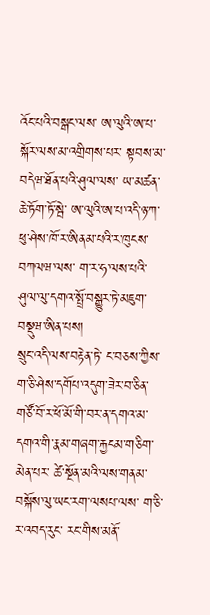འོང་པའི་བསྒང་ལས་ ཨ་ལུའི་ཨ་པ་སྐོར་ལས་མ་འགྲིགས་པར་ སྟབས་མ་བདེཝ་ཐོན་པའི་ཤུལ་ལས་ ཡ་མཚན་ཆེ་ཏོག་ཏོ་སྦེ་ ཨ་ལུའི་ཨ་པ་འདི་ཉ་ཀ་ཕུ་ཤེས་ཁོ་ར་ཨིནམ་པའི་ར་ཁུངས་བཀལཝ་ལས་ ག་ར་ཧ་ལས་པའི་ཤུལ་ལུ་དགའ་སྤྲོ་བསྒྱུར་ཏེ་མཇུག་བསྡུཝ་ཨིན་པས།
སྲུང་འདི་ལས་བརྟེན་ཏེ་ ང་བཅས་ཀྱིས་ག་ཅི་ཤེས་དགོཔ་འདུག་ཟེར་བ་ཅིན་ གཙོ་བོ་ར་ཕོ་མོ་གི་བར་ན་དགའ་མ་དགའ་གི་རྣམ་གཞག་རྐྱངམ་གཅིག་མེན་པར་ ཚེ་སྔོན་མའི་ལས་གནམ་བསྐོས་ལུ་ཡང་རག་ལསཔ་ལས་ ག་ཅི་ར་འབད་རུང་ རང་གིས་མནོ་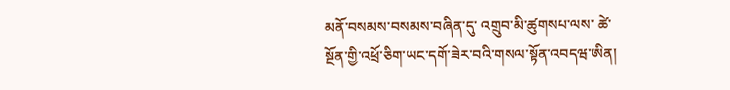མནོ་བསམས་བསམས་བཞིན་དུ་ འགྲུབ་མི་ཚུགསཔ་ལས་ ཚེ་སྔོན་གྱི་འཕྲོ་ཅིག་ཡང་དགོ་ཟེར་བའི་གསལ་སྟོན་འབདཝ་ཨིན།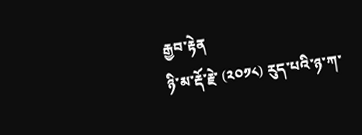རྒྱབ་རྟེན
ཉི་མ་རྡོ་རྗེ་ (༢༠༡༨) རུད་པའི་ཉ་ཀ་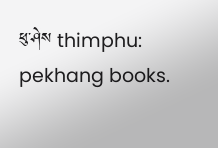ཕུ་ཤེས thimphu: pekhang books.